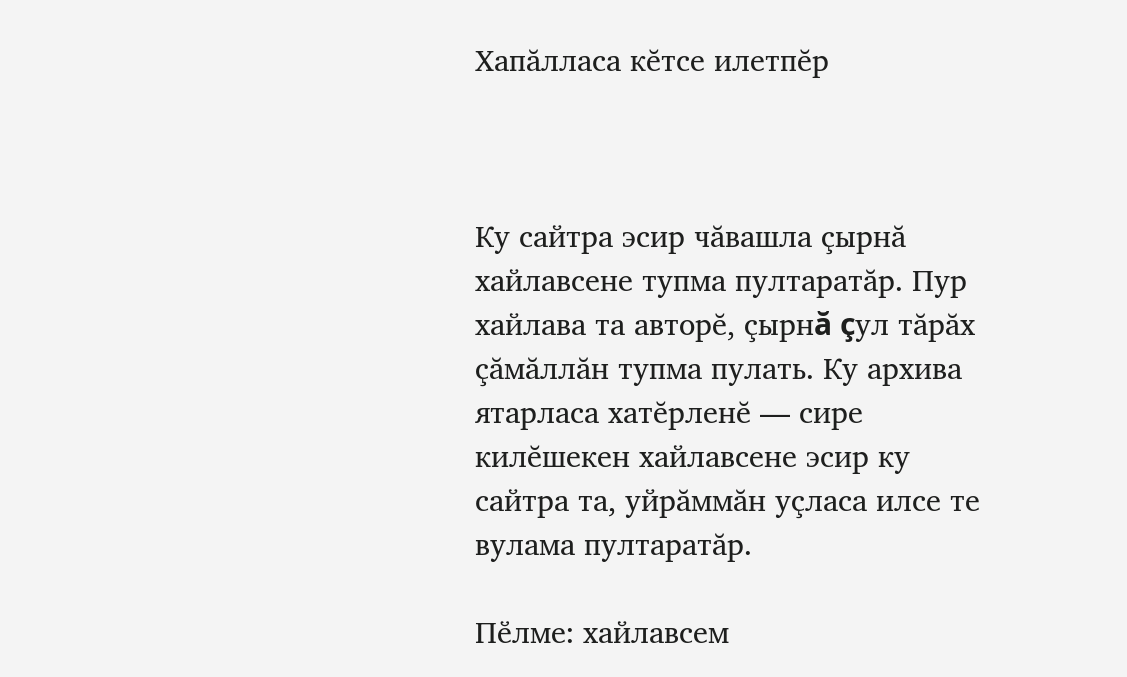Хапăлласа кĕтсе илетпĕр



Ку сайтра эсир чăвашла çырнă хайлавсене тупма пултаратăр. Пур хайлава та авторĕ, çырнă çул тăрăх çăмăллăн тупма пулать. Ку архива ятарласа хатĕрленĕ — сире килĕшекен хайлавсене эсир ку сайтра та, уйрăммăн уçласа илсе те вулама пултаратăр.

Пӗлме: хайлавсем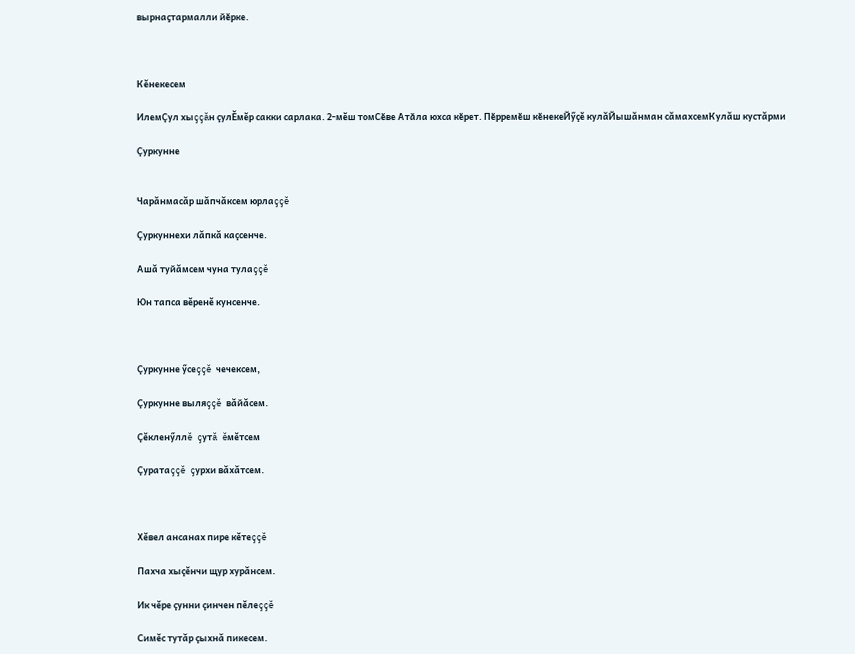вырнаҫтармалли йӗрке.



Кĕнекесем

ИлемÇул хыççăн çулĔмĕр сакки сарлака. 2-мĕш томСӗве Атӑла юхса кӗрет. Пӗрремӗш кӗнекеЙӳçĕ кулăЙышăнман сăмахсемКулăш кустăрми

Çуркунне


Чарăнмасăр шăпчăксем юрлаççĕ

Çуркуннехи лăпкă каçсенче.

Ашă туйăмсем чуна тулаççĕ

Юн тапса вĕренĕ кунсенче.



Çуркунне ӳсеççĕ чечексем,

Çуркунне выляççĕ вăйăсем.

Çĕкленӳллĕ çутă ĕмĕтсем

Çуратаççĕ çурхи вăхăтсем.



Хĕвел ансанах пире кĕтеççĕ

Пахча хыçĕнчи щур хурăнсем.

Ик чĕре çунни çинчен пĕлеççĕ

Симĕс тутăр çыхнă пикесем.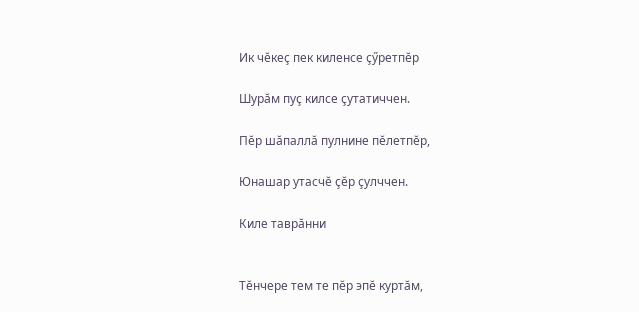Ик чĕкеç пек киленсе çӳретпĕр

Шурăм пуç килсе çутатиччен.

Пĕр шăпаллă пулнине пĕлетпĕр,

Юнашар утасчĕ çĕр çулччен.

Киле таврăнни


Тĕнчере тем те пĕр эпĕ куртăм,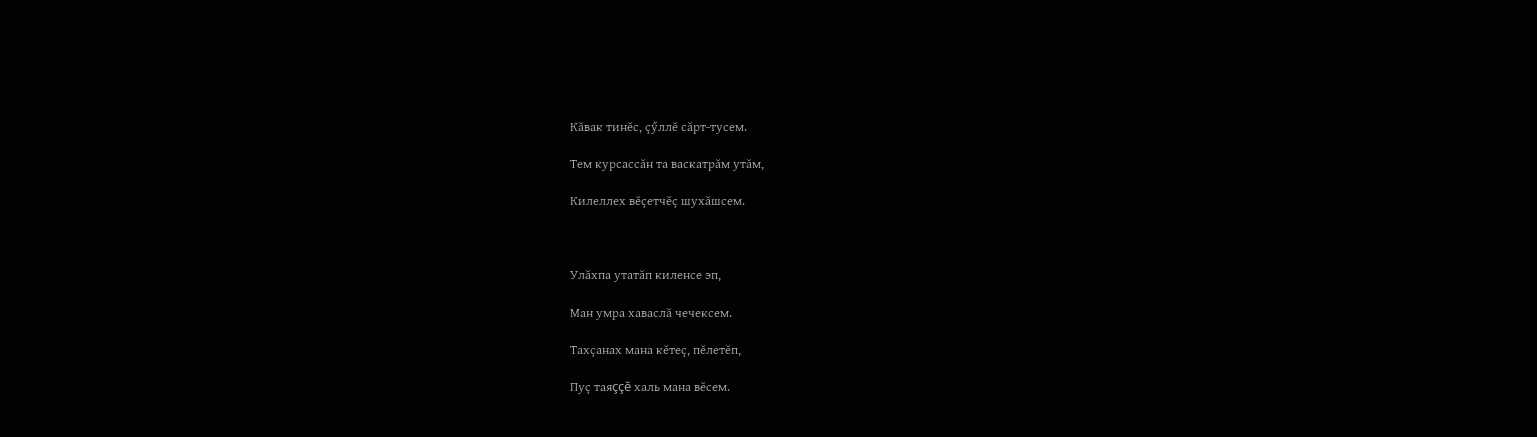Кăвак тинĕс, çӳллĕ сăрт-тусем.

Тем курсассăн та васкатрăм утăм,

Килеллех вĕçетчĕç шухăшсем.



Улăхпа утатăп киленсе эп,

Ман умра хаваслă чечексем.

Тахçанах мана кĕтеç, пĕлетĕп,

Пуç таяççĕ халь мана вĕсем.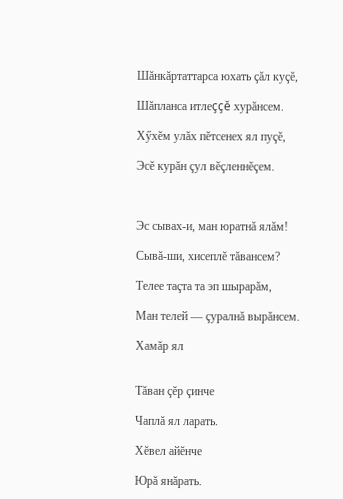Шăнкăртаттарса юхать çăл куçĕ,

Шăпланса итлеççĕ хурăнсем.

Хӳхĕм улăх пĕтсенех ял пуçĕ,

Эсĕ курăн çул вĕçленнĕçем.



Эс сывах-и, ман юратнă ялăм!

Сывă-ши, хисеплĕ тăвансем?

Телее таçта та эп шырарăм,

Ман телей — çуралнă вырăнсем.

Хамăр ял


Тăван çĕр çинче

Чаплă ял ларать.

Хĕвел айĕнче

Юрă янăрать.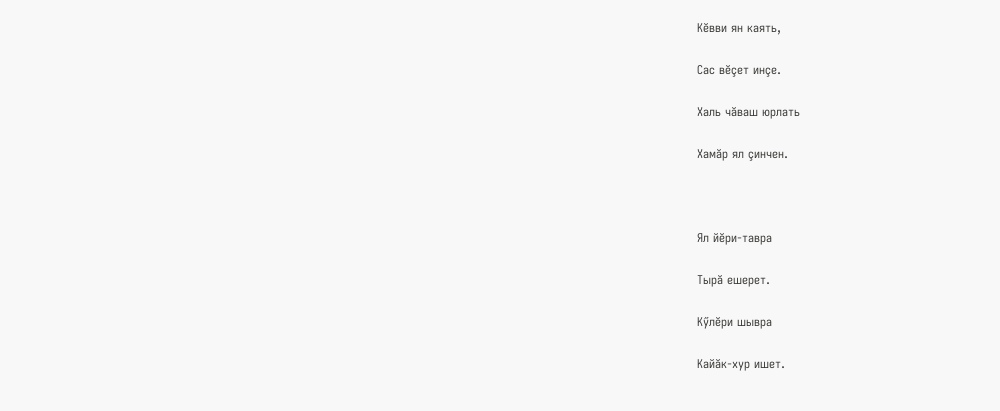Кĕвви ян каять,

Сас вĕçет инçе.

Халь чăваш юрлать

Хамăр ял çинчен.



Ял йĕри-тавра

Тырă ешерет.

Кӳлĕри шывра

Кайăк-хур ишет.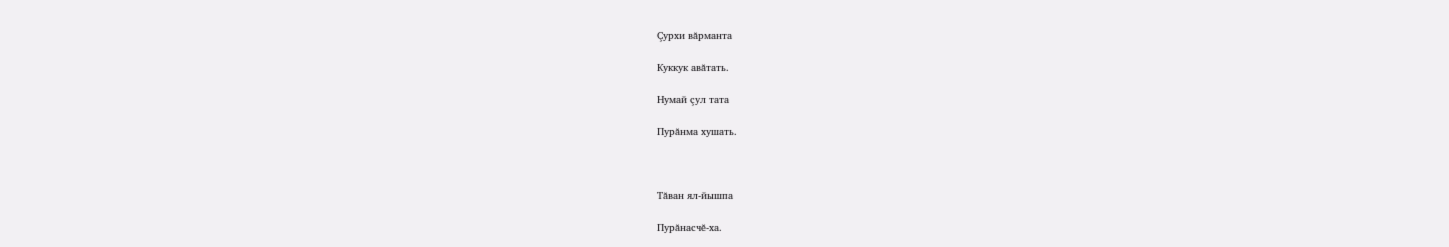Çурхи вăрманта

Куккук авăтать.

Нумай çул тата

Пурăнма хушать.



Тăван ял-йышпа

Пурăнасчĕ-ха.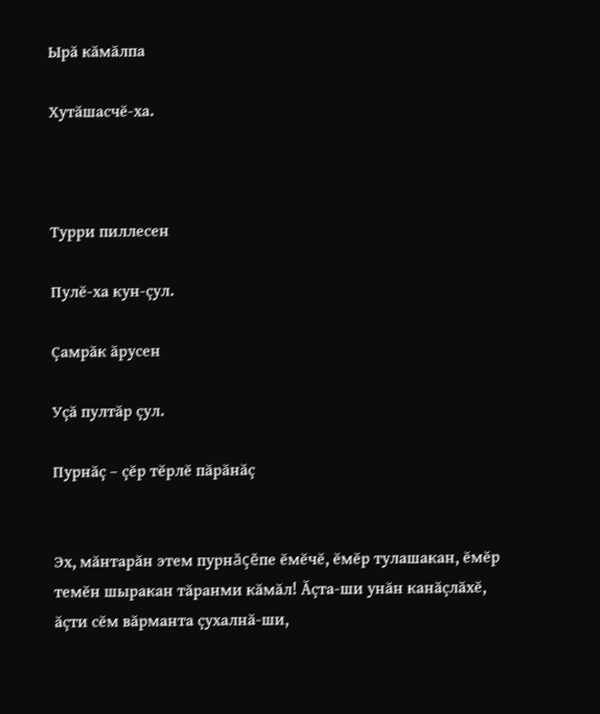Ырă кăмăлпа

Хутăшасчĕ-ха.



Турри пиллесен

Пулĕ-ха кун-çул.

Çамрăк ăрусен

Уçă пултăр çул.

Пурнăç – çĕр тĕрлĕ пăрăнăç


Эх, мăнтарăн этем пурнăçĕпе ĕмĕчĕ, ĕмĕр тулашакан, ĕмĕр темĕн шыракан тăранми кăмăл! Ăçта-ши унăн канăçлăхĕ, ăçти сĕм вăрманта çухалнă-ши,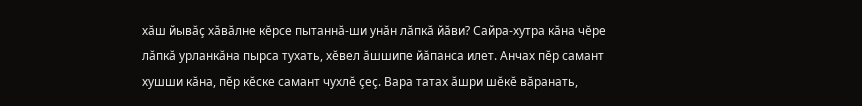хăш йывăç хăвăлне кĕрсе пытаннă-ши унăн лăпкă йăви? Сайра-хутра кăна чĕре лăпкă урланкăна пырса тухать, хĕвел ăшшипе йăпанса илет. Анчах пĕр самант хушши кăна, пĕр кĕске самант чухлĕ çеç. Вара татах ăшри шĕкĕ вăранать,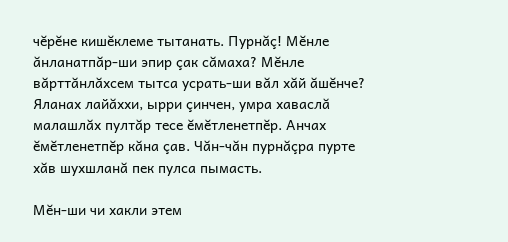чĕрĕне кишĕклеме тытанать. Пурнăç! Мĕнле ăнланатпăр-ши эпир çак сăмаха? Мĕнле вăрттăнлăхсем тытса усрать-ши вăл хăй ăшĕнче? Яланах лайăххи, ырри çинчен, умра хаваслă малашлăх пултăр тесе ĕмĕтленетпĕр. Анчах ĕмĕтленетпĕр кăна çав. Чăн-чăн пурнăçра пурте хăв шухшланă пек пулса пымасть.

Мĕн-ши чи хакли этем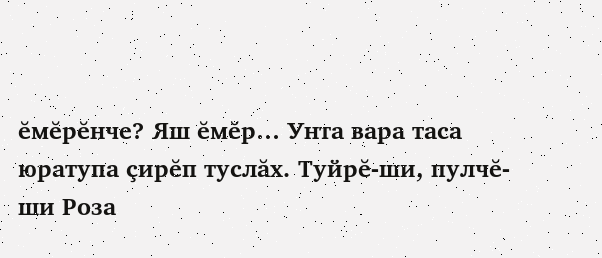ĕмĕрĕнче? Яш ĕмĕр… Унта вара таса юратупа çирĕп туслăх. Туйрĕ-ши, пулчĕ-ши Роза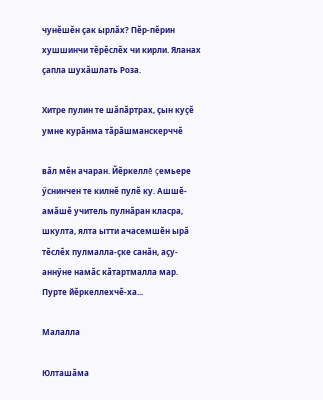чунĕшĕн çак ырлăх? Пĕр-пĕрин хушшинчи тĕрĕслĕх чи кирли. Яланах çапла шухăшлать Роза.

Хитре пулин те шăпăртрах, çын куçĕ умне курăнма тăрăшманскерччĕ

вăл мĕн ачаран. Йĕркеллĕ çемьере ӳснинчен те килнĕ пулĕ ку. Ашшĕ-амăшĕ учитель пулнăран класра, шкулта, ялта ытти ачасемшĕн ырă тĕслĕх пулмалла-çке санăн, аçу-аннӳне намăс кăтартмалла мар. Пурте йĕркеллехчĕ-ха...

Малалла

Юлташăма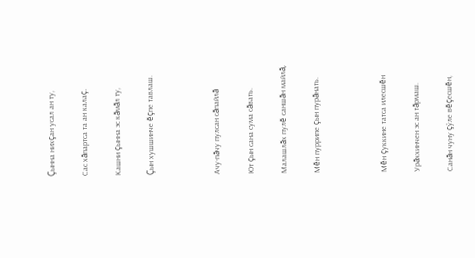Çынна нихçан усал ан ту,

Сас хăпартса та ан калаç.

Кашни çынна эс кăмăл ту,

Çын хушшинче ĕçпе тавлаш.



Ачу-пăчу пулсан сăпайлă

Ют çын сана сума сăвать.

Малашлăх пулĕ саншăн майлă,

Мĕн пуррипе çын пурăнать.



Мĕн çуккине татса илесшĕн

Урăххинчен эс ан тăрмаш.

Санăн чуну çӳле вĕçесшĕн,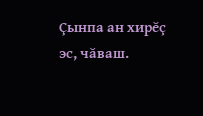Çынпа ан хирĕç эс, чăваш.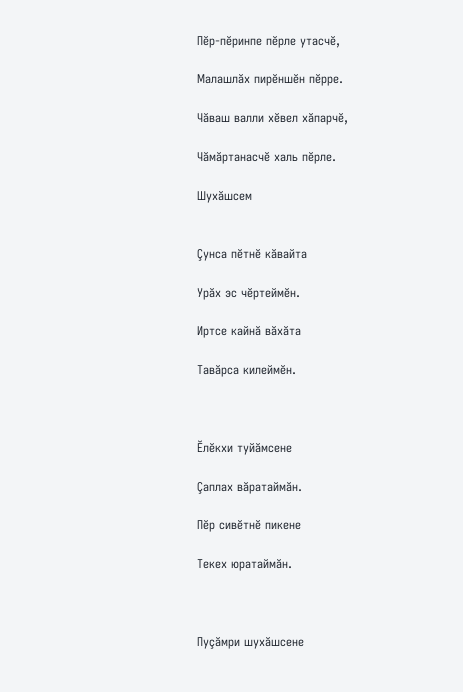Пĕр-пĕринпе пĕрле утасчĕ,

Малашлăх пирĕншĕн пĕрре.

Чăваш валли хĕвел хăпарчĕ,

Чăмăртанасчĕ халь пĕрле.

Шухăшсем


Çунса пĕтнĕ кăвайта

Урăх эс чĕртеймĕн.

Иртсе кайнă вăхăта

Тавăрса килеймĕн.



Ĕлĕкхи туйăмсене

Çаплах вăратаймăн.

Пĕр сивĕтнĕ пикене

Текех юратаймăн.



Пуçăмри шухăшсене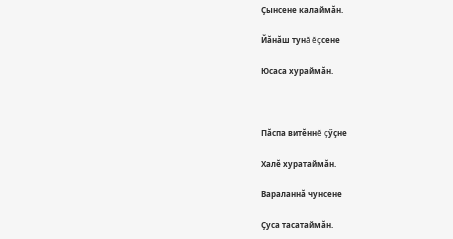Çынсене калаймăн.

Йăнăш тунă ĕçсене

Юсаса хураймăн.



Пăспа витĕннĕ çӳçне

Халĕ хуратаймăн.

Вараланнă чунсене

Çуса тасатаймăн.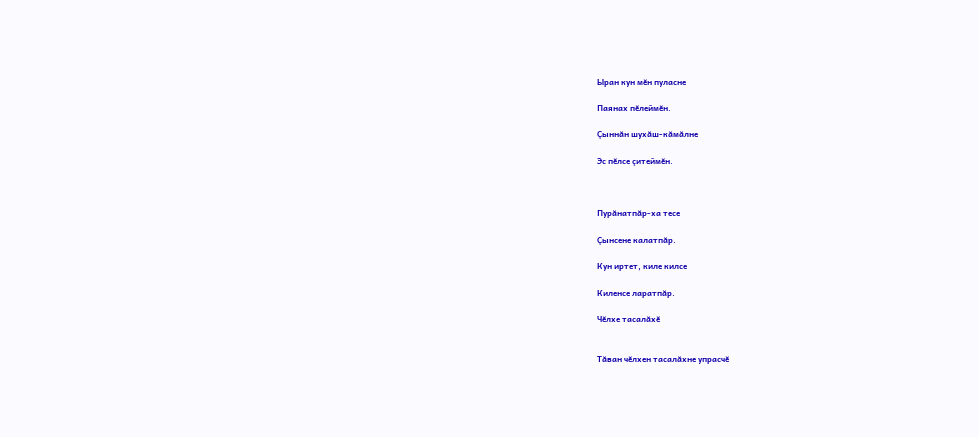Ыран кун мĕн пуласне

Паянах пĕлеймĕн.

Çыннăн шухăш-кăмăлне

Эс пĕлсе çитеймĕн.



Пурăнатпăр-ха тесе

Çынсене калатпăр.

Кун иртет, киле килсе

Киленсе ларатпăр.

Чĕлхе тасалăхĕ


Тăван чĕлхен тасалăхне упрасчĕ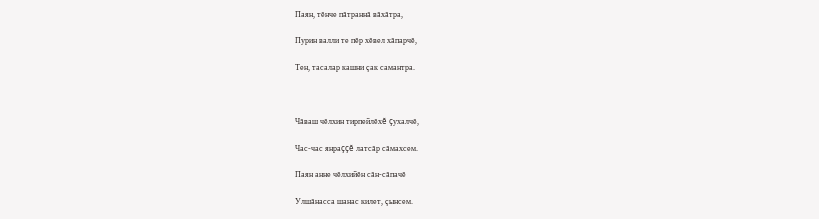Паян, тĕнче пăтраннă вăхăтра,

Пурин валли те пĕр хĕвел хăпарчĕ,

Тен, тасалар кашни çак самантра.



Чăваш чĕлхин тирпейлĕхĕ çухалчĕ,

Час-час янраççĕ латсăр сăмахсем.

Паян анне чĕлхийĕн сăн-сăпачĕ

Улшăнасса шанас килет, çынсем.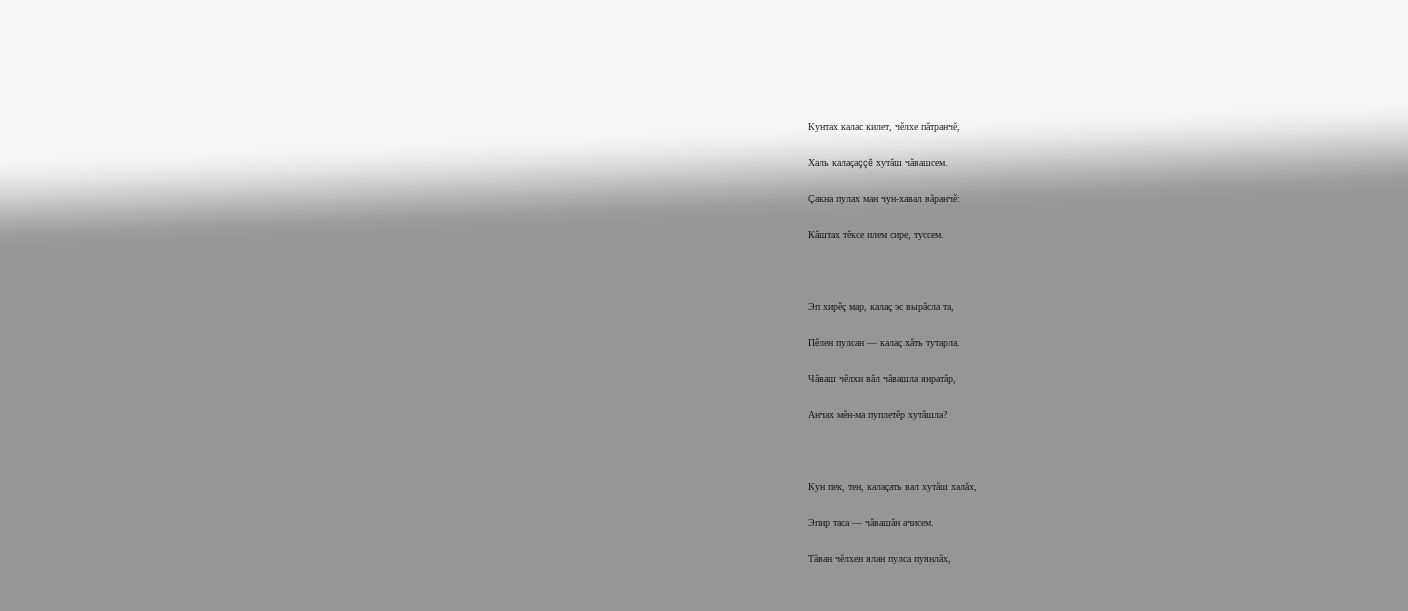Кунтах калас килет, чĕлхе пăтранчĕ,

Халь калаçаççĕ хутăш чăвашсем.

Çакна пулах ман чун-хавал вăранчĕ:

Кăштах тĕксе илем сире, туссем.



Эп хирĕç мар, калаç эс вырăсла та,

Пĕлен пулсан — калаç хăть тутарла.

Чăваш чĕлхи вăл чăвашла янратăр,

Анчах мĕн-ма пуплетĕр хутăшла?



Кун пек, тен, калаçать вал хутăш халăх,

Эпир таса — чăвашăн ачисем.

Тăван чĕлхен ялан пулса пуянлăх,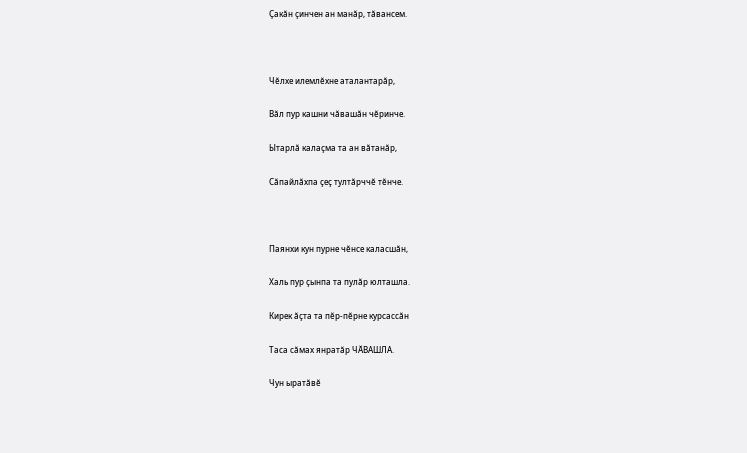Çакăн çинчен ан манăр, тăвансем.



Чĕлхе илемлĕхне аталантарăр,

Вăл пур кашни чăвашăн чĕринче.

Ытарлă калаçма та ан вăтанăр,

Сăпайлăхпа çеç тултăрччĕ тĕнче.



Паянхи кун пурне чĕнсе каласшăн,

Халь пур çынпа та пулăр юлташла.

Кирек ăçта та пĕр-пĕрне курсассăн

Таса сăмах янратăр ЧĂВАШЛА.

Чун ыратăвĕ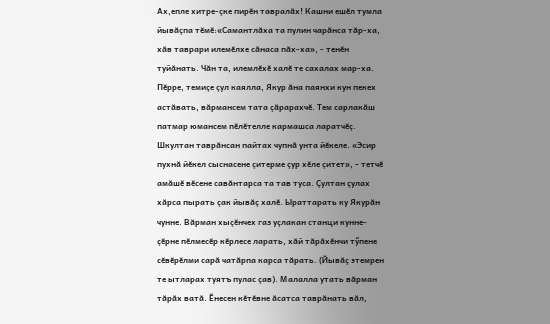Ах,епле хитре-çке пирĕн тавралăх! Кашни ешĕл тумла йывăçпа тĕмĕ:«Самантлăха та пулин чарăнса тăр-ха, хăв таврари илемĕлхе сăнаса пăх-ха», - тенĕн туйăнать. Чăн та, илемлĕхĕ халĕ те сахалах мар-ха. Пĕрре, темиçе çул каялла, Якур ăна паянхи кун пекех астăвать, вăрмансем тата çăрарахчĕ. Тем сарлакăш патмар юмансем пĕлĕтелле кармашса ларатчĕç. Шкултан таврăнсан пайтах чупнă унта йĕкеле. «Эсир пухнă йĕкел сыснасене çитерме çур хĕле çитет», - тетчĕ амăшĕ вĕсене савăнтарса та тав туса. Çултан çулах хăрса пырать çак йывăç халĕ. Ыраттарать ку Якурăн чунне. Вăрман хыçĕнчех газ уçлакан станци кунне-çĕрне пĕлмесĕр кĕрлесе ларать, хăй тăрăхĕнчи тӳпене сĕвĕрĕлми сарă чатăрпа карса тăрать. (Йывăç этемрен те ытларах туятъ пулас çав). Малалла утать вăрман тăрăх ватă. Ĕнесен кĕтĕвне ăсатса таврăнать вăл,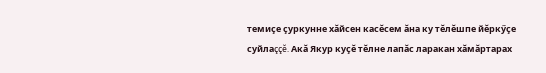темиçе çуркунне хăйсен касĕсем ăна ку тĕлĕшпе йĕркӳçе суйлаççĕ. Акă Якур куçĕ тĕлне лапăс ларакан хăмăртарах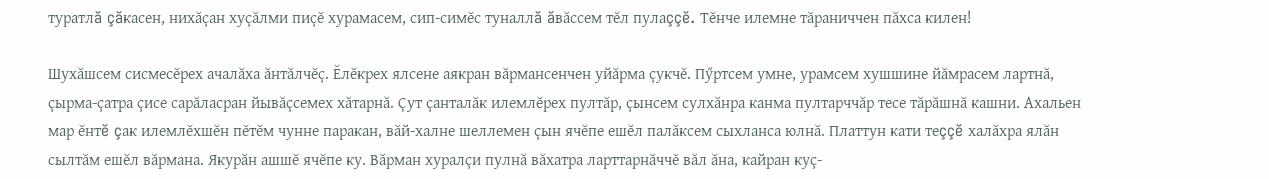туратлă çăкасен, нихăçан хуçăлми пиçĕ хурамасем, сип-симĕс туналлă ăвăссем тĕл пулаççĕ. Тĕнче илемне тăраниччен пăхса килен!

Шухăшсем сисмесĕрех ачалăха ăнтăлчĕç. Ĕлĕкрех ялсене аякран вăрмансенчен уйăрма çукчĕ. Пӳртсем умне, урамсем хушшине йăмрасем лартнă, çырма-çатра çисе сарăласран йывăçсемех хăтарнă. Çут çанталăк илемлĕрех пултăр, çынсем сулхăнра канма пултарччăр тесе тăрăшнă кашни. Ахальен мар ĕнтĕ çак илемлĕхшĕн пĕтĕм чунне паракан, вăй-халне шеллемен çын ячĕпе ешĕл палăксем сыхланса юлнă. Платтун кати теççĕ халăхра ялăн сылтăм ешĕл вăрмана. Якурăн ашшĕ ячĕпе ку. Вăрман хуралçи пулнă вăхатра ларттарнăччĕ вăл ăна, кайран куç-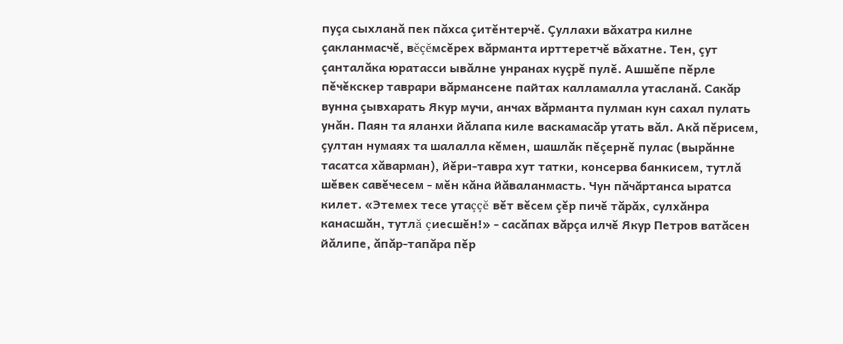пуçа сыхланă пек пăхса çитĕнтерчĕ. Çуллахи вăхатра килне çакланмасчĕ, вĕçĕмсĕрех вăрманта ирттеретчĕ вăхатне. Тен, çут çанталăка юратасси ывăлне унранах куçрĕ пулĕ. Ашшĕпе пĕрле пĕчĕкскер таврари вăрмансене пайтах калламалла утасланă. Сакăр вунна çывхарать Якур мучи, анчах вăрманта пулман кун сахал пулать унăн. Паян та яланхи йăлапа киле васкамасăр утать вăл. Акă пĕрисем, çултан нумаях та шалалла кĕмен, шашлăк пĕçернĕ пулас (вырăнне тасатса хăварман), йĕри-тавра хут татки, консерва банкисем, тутлă шĕвек савĕчесем - мĕн кăна йăваланмасть. Чун пăчăртанса ыратса килет. «Этемех тесе утаççĕ вĕт вĕсем çĕр пичĕ тăрăх, сулхăнра канасшăн, тутлă çиесшĕн!» - сасăпах вăрçа илчĕ Якур Петров ватăсен йăлипе, ăпăр-тапăра пĕр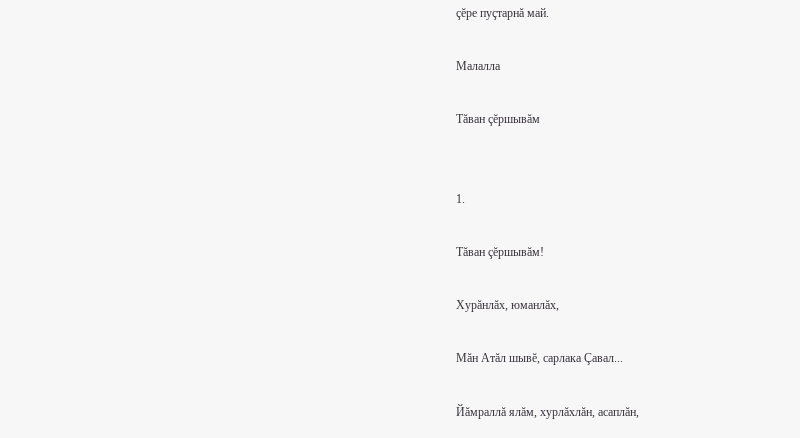çĕре пуçтарнă май.

Малалла

Тăван çĕршывăм


1.

Тăван çĕршывăм!

Хурăнлăх, юманлăх,

Мăн Атăл шывĕ, сарлака Çавал...

Йăмраллă ялăм, хурлăхлăн, асаплăн,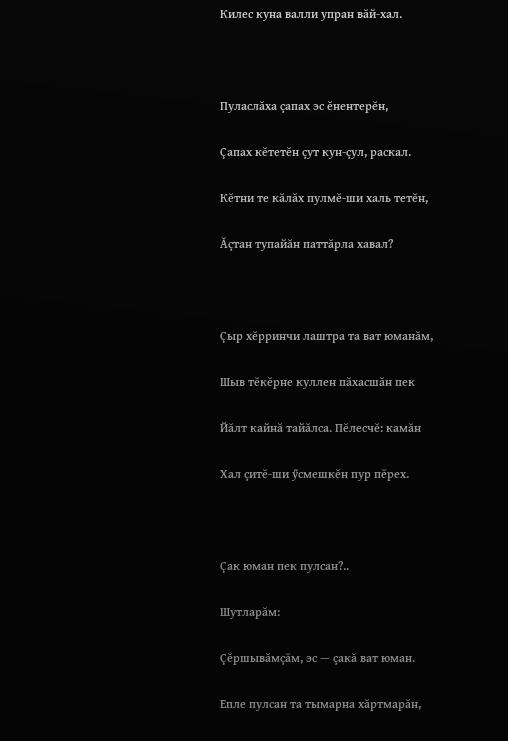Килес куна валли упран вăй-хал.



Пуласлăха çапах эс ĕнентерĕн,

Çапах кĕтетĕн çут кун-çул, раскал.

Кĕтни те кăлăх пулмĕ-ши халь тетĕн,

Ăçтан тупайăн паттăрла хавал?



Çыр хĕрринчи лаштра та ват юманăм,

Шыв тĕкĕрне куллен пăхасшăн пек

Йăлт кайнă тайăлса. Пĕлесчĕ: камăн

Хал çитĕ-ши ӳсмешкĕн пур пĕрех.



Çак юман пек пулсан?..

Шутларăм:

Çĕршывăмçăм, эс — çакă ват юман.

Епле пулсан та тымарна хăртмарăн,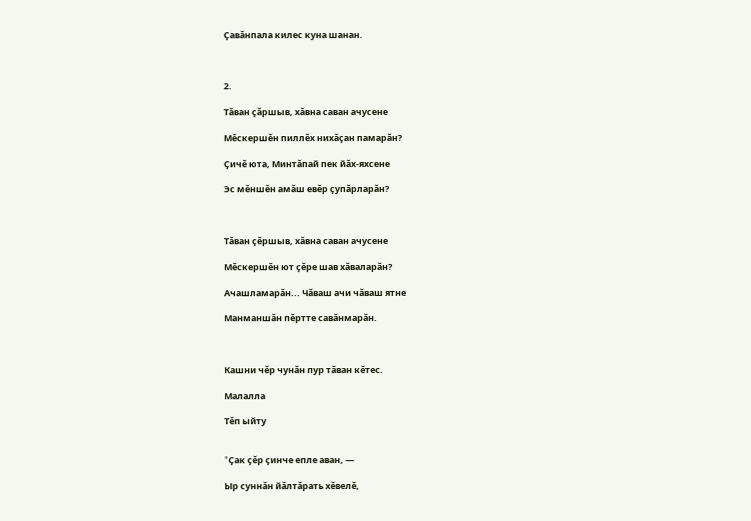Çавăнпала килес куна шанан.



2.

Тăван çăршыв, хăвна саван ачусене

Мĕскершĕн пиллĕх нихăçан памарăн?

Çичĕ юта, Минтăпай пек йăх-яхсене

Эс мĕншĕн амăш евĕр çупăрларăн?



Тăван çĕршыв, хăвна саван ачусене

Мĕскершĕн ют çĕре шав хăваларăн?

Ачашламарăн... Чăваш ачи чăваш ятне

Манманшăн пĕртте савăнмарăн.



Кашни чĕр чунăн пур тăван кĕтес.

Малалла

Тĕп ыйту


"Çак çĕр çинче епле аван, —

Ыр суннăн йăлтăрать хĕвелĕ,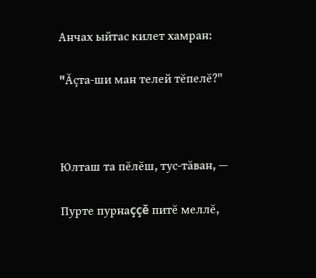Анчах ыйтас килет хамран:

"Ăçта-ши ман телей тĕпелĕ?"



Юлташ та пĕлĕш, тус-тăван, —

Пурте пурнаççĕ питĕ меллĕ,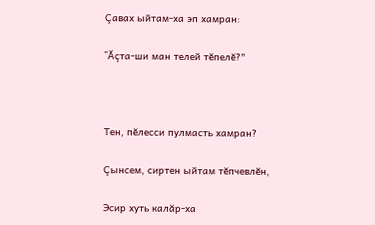Çавах ыйтам-ха эп хамран:

"Ăçта-ши ман телей тĕпелĕ?"



Тен, пĕлесси пулмасть хамран?

Çынсем, сиртен ыйтам тĕпчевлĕн,

Эсир хуть калăр-ха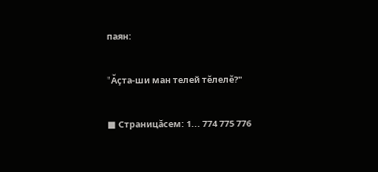паян:

"Ăçта-ши ман телей тĕлелĕ?"

■ Страницăсем: 1... 774 775 776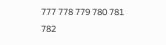777 778 779 780 781 782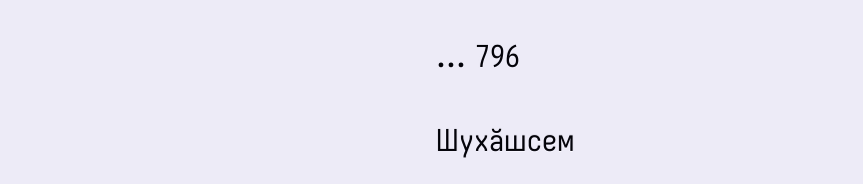... 796

Шухăшсем